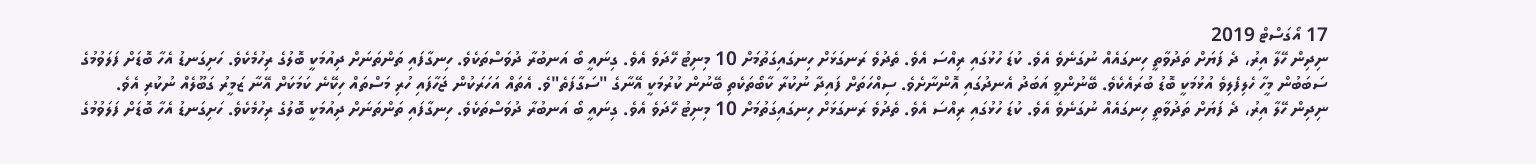17 އޯގަސްޓް 2019
ނިދިން ހޭލާ އިރު، ދެ ފަޔަށް ތަދުވާތީ ހިނގައެއް ނުގަނެވެ އެވެ. ކުޑަ ހުޅުގައި ރިއްސަ އެވެ. ތެދުވެ ރަނގަޅަށް ހިނގައިގަތުމަށް 10 މިނިޓު ހޭދަވެ އެވެ. ގިނައީ ބޯ އަނބުރާ ދުވަސްތަކެވެ. ހިނގާފައި ތަންތަނަށް ދިއުމަކީ ބޮލުގެ ރިހުމެކެވެ. ހަށިގަނޑު އެހާ ބޮޑަށް ފަލަވުމުގެ ސަބަބުން މީހާ ހެލިފެލިވެ އުޅުމަކީ ބޮޑު ބުރައެކެވެ. ބޭނުންވީ އަބަދު އެނދުގައި އޮންނާށެވެ. ސިއްހަތަށް ފައިދާ ނުކުރާ ކާބޯތަކެތި ބޭނުން ކުރުމަކީ އޭނާގެ "ސަގާފަތެ"ވެ. އެތައް އަހަރަކުން ޖަހާފައި ހުރި މަސްތައް ހިކޭނެ ކަމަކަށް އޭނާ ޒަމީރު ގަބޫލެއް ނުކުރި އެވެ.
ނިދިން ހޭލާ އިރު، ދެ ފަޔަށް ތަދުވާތީ ހިނގައެއް ނުގަނެވެ އެވެ. ކުޑަ ހުޅުގައި ރިއްސަ އެވެ. ތެދުވެ ރަނގަޅަށް ހިނގައިގަތުމަށް 10 މިނިޓު ހޭދަވެ އެވެ. ގިނައީ ބޯ އަނބުރާ ދުވަސްތަކެވެ. ހިނގާފައި ތަންތަނަށް ދިއުމަކީ ބޮލުގެ ރިހުމެކެވެ. ހަށިގަނޑު އެހާ ބޮޑަށް ފަލަވުމުގެ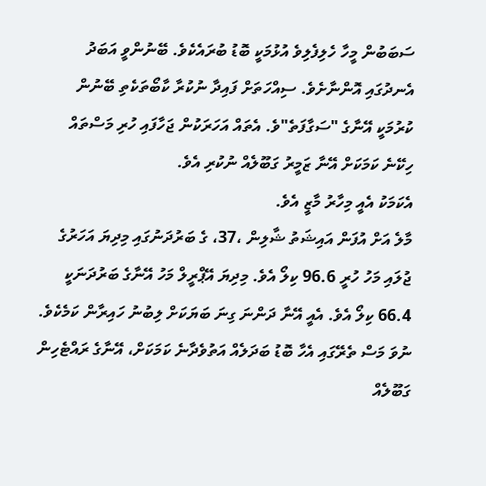ސަބަބުން މީހާ ހެލިފެލިވެ އުޅުމަކީ ބޮޑު ބުރައެކެވެ. ބޭނުންވީ އަބަދު އެނދުގައި އޮންނާށެވެ. ސިއްހަތަށް ފައިދާ ނުކުރާ ކާބޯތަކެތި ބޭނުން ކުރުމަކީ އޭނާގެ "ސަގާފަތެ"ވެ. އެތައް އަހަރަކުން ޖަހާފައި ހުރި މަސްތައް ހިކޭނެ ކަމަކަށް އޭނާ ޒަމީރު ގަބޫލެއް ނުކުރި އެވެ.
އެކަމަކު އެއީ މިހާރު މާޒީ އެވެ.
މާލެ އަށް އުފަން އައިޝަތު ޝާލިން ،37، ގެ ބަރުދަނުގައި މިދިޔަ އަހަރުގެ ޖުލައި މަހު ހުރީ 96.6 ކިލޯ އެވެ. މިދިޔަ އޭޕްރީލް މަހު އޭނާގެ ބަރުދަނަކީ 66.4 ކިލޯ އެވެ. އެއީ އޭނާ ދަންނަ ގިނަ ބަޔަކަށް ލިބުނު ހައިރާން ކަމެކެވެ. ނުވަ މަސް ތެރޭގައި އެހާ ބޮޑު ބަދަލެއް އަތުވެދާނެ ކަމަކަށް، އޭނާގެ ރައްޓެހިން ގަބޫލެއް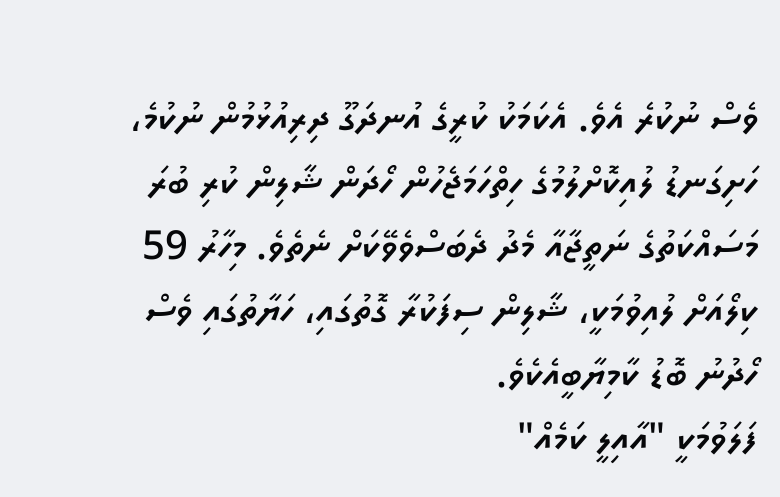ވެސް ނުކުރެ އެވެ. އެކަމަކު ކުރީގެ އުނދަގޫ ދިރިއުޅުމުން ނުކުމެ، ހަށިގަނޑު ލުއިކޮށްލުމުގެ ހިތްހަމަޖެހުން ހޯދަން ޝާލިން ކުރި ބުރަ މަސައްކަތުގެ ނަތީޖާއާ މެދު ދެބަސްވެވޭކަށް ނެތެވެ. މިހާރު 59 ކިލޯއަށް ލުއިވުމަކީ، ޝާލިން ސިފަކުރާ ގޮތުގައި، ހަޔާތުގައި ވެސް ހޯދުނު ބޮޑު ކާމިޔާބީއެކެވެ.
ފަލަވުމަކީ "އާއިލީ ކަމެއް"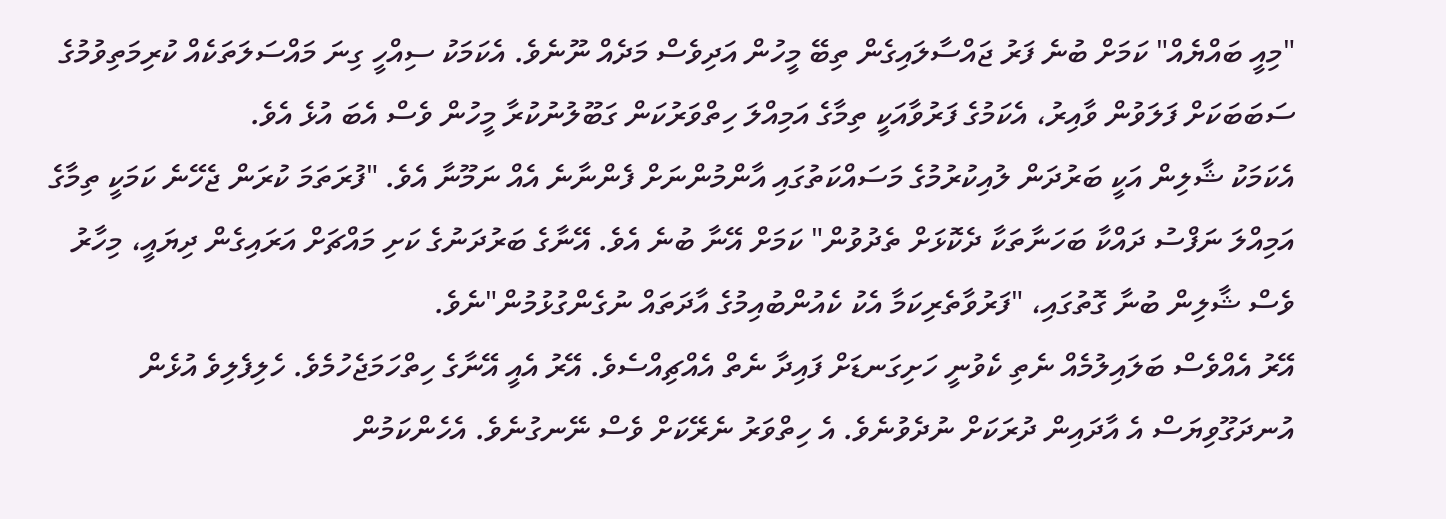"މިއީ ބައްޔެއް" ކަމަށް ބުނެ ފަރު ޖައްސާލައިގެން ތިބޭ މީހުން އަދިވެސް މަދެއް ނޫނެވެ. އެކަމަކު ސިއްހީ ގިނަ މައްސަލަތަކެއް ކުރިމަތިވުމުގެ ސަބަބަކަށް ފަލަވުން ވާއިރު، އެކަމުގެ ފަރުވާއަކީ ތިމާގެ އަމިއްލަ ހިތްވަރުކަން ގަބޫލުނުކުރާ މީހުން ވެސް އެބަ އުޅެ އެވެ.
އެކަމަކު ޝާލިން އަކީ ބަރުދަން ލުއިކުރުމުގެ މަސައްކަތުގައި އާންމުންނަށް ފެންނާނެ އެއް ނަމޫނާ އެވެ. "ފުރަތަމަ ކުރަން ޖެހޭނެ ކަމަކީ ތިމާގެ އަމިއްލަ ނަފްސު ދައްކާ ބަހަނާތަކާ ދެކޮޅަށް ތެދުވުން" ކަމަށް އޭނާ ބުނެ އެވެ. އޭނާގެ ބަރުދަނުގެ ކަށި މައްޗަށް އަރައިގެން ދިޔައީ، މިހާރު ވެސް ޝާލިން ބުނާ ގޮތުގައި، "ފަރުވާތެރިކަމާ އެކު ކެއުންބުއިމުގެ އާދަތައް ނުގެންގުޅުމުން"ނެވެ.
އޭރު އެއްވެސް ބަލައިލުމެއް ނެތި ކެވުނީ ހަށިގަނޑަށް ފައިދާ ނެތް އެއްޗިއްސެވެ. އޭރު އެއީ އޭނާގެ ހިތްހަމަޖެހުމެވެ. ހެލިފެލިވެ އުޅެން އުނދަގޫވިޔަސް އެ އާދައިން ދުރަކަށް ނުދެވުނެވެ. އެ ހިތްވަރު ނެރޭކަށް ވެސް ނޭނގުނެވެ. އެހެންކަމުން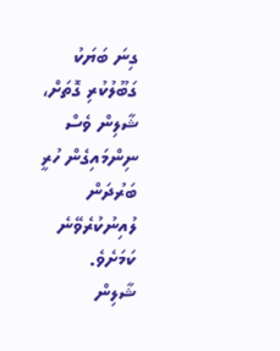ގިނަ ބަޔަކު ގަބޫލުކުރި ގޮތަށް، ޝާލިން ވެސް ނިންމައިގެން ހުރީ ބަރުދަން ލުއިނުކުރެވޭނެ ކަމަށެވެ.
ޝާލިން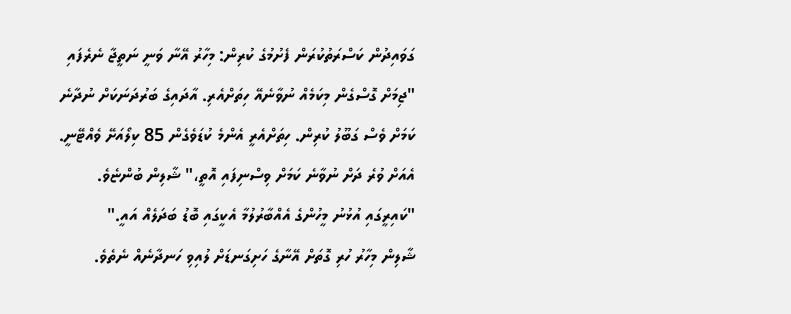ގަވައިދުން ކަސްރަތުކުރަން ފެށުމުގެ ކުރިން: މިހާރު އޭނާ ވަނީ ނަތީޖާ ނެރެފައި
"ޖިމަށް ގޮސްގެން މިކަމެއް ނުވާނެއޭ ހިތަށްއެރި. އާދައިގެ ބަރުދަނަކަށް ނުދާނެ ކަމަށް ވެސް ގަބޫލު ކުރިން. ހިތަށްއެރީ އެންމެ ކުޑަވެގެން 85 ކިލޯއަށޭ ވެއްޓޭނީ. އެއަށް ވުރެ ދަށް ނުވާނެ ކަމަށް ވިސްނިފައި އޮތީ،" ޝާލިން ބުންޏެވެ.
"ކައިރީގައި އުޅުނު މީހުންގެ އެއްބާރުލުމާ އެކީގައި ބޮޑު ބަދަލެއް އައީ."
ޝާލިން މިހާރު ހުރި ގޮތަށް އޭނާގެ ހަށިގަނޑަށް ލުއިވި ހަނދާނެއް ނެތެވެ.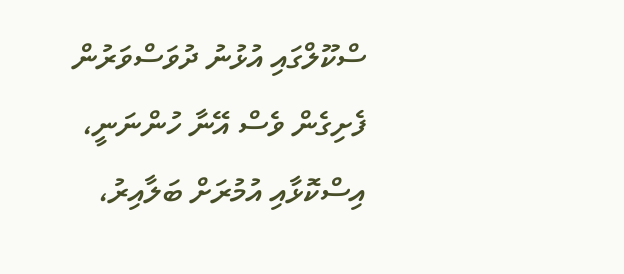ސްކޫލްގައި އުޅުނު ދުވަސްވަރުން ފެށިގެން ވެސް އޭނާ ހުންނަނީ، އިސްކޮޅާއި އުމުރަށް ބަލާއިރު،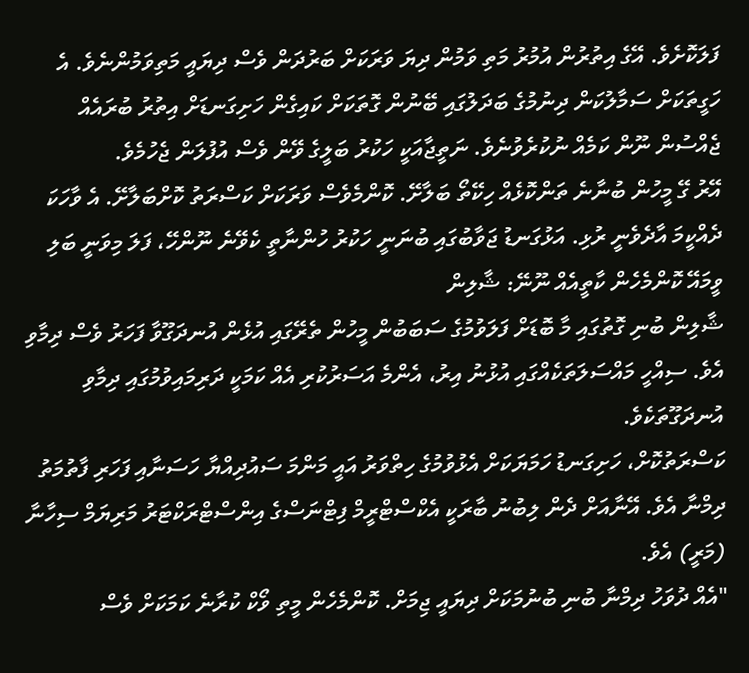ފަލަކޮށެވެ. އޭގެ އިތުރުން އުމުރު މަތި ވަމުން ދިޔަ ވަރަކަށް ބަރުދަން ވެސް ދިޔައީ މަތިވަމުންނެވެ. އެ ހަގީތަކަށް ސަމާލުކަން ދިނުމުގެ ބަދަލުގައި ބޭނުން ގޮތަކަށް ކައިގެން ހަށިގަނޑަށް އިތުރު ބުރައެއް ޖެއްސުން ނޫން ކަމެއް ނުކުރެވުނެވެ. ނަތީޖާއަކީ ހަކުރު ބަލީގެ ވޭން ވެސް އުފުލަން ޖެހުމެވެ.
އޭރު ގޭ މީހުން ބުނާނެ ތަންކޮޅެއް ހިކޭތޯ ބަލާށޭ. ކޮންމެވެސް ވަރަކަށް ކަސްރަތު ކޮށްބަލާށޭ. އެ ވާހަކަ ދެއްކީމަ އާދެވެނީ ރުޅި. އަޅުގަނޑު ޖަވާބުގައި ބުނަނީ ހަކުރު ހުންނާތީ ކެވޭނެ ނޫންހޭ، ފަލަ މިވަނީ ބަލި ވީމައޭ ކޮންމެހެން ކާތީއެއް ނޫނޭ: ޝާލިން
ޝާލިން ބުނި ގޮތުގައި މާ ބޮޑަށް ފަލަވުމުގެ ސަބަބުން މީހުން ތެރޭގައި އުޅެން އުނދަގޫވާ ފަހަރު ވެސް ދިމާވި އެވެ. ސިއްހީ މައްސަލަތަކެއްގައި އުޅުނު އިރު، އެންމެ އަސަރުކުރި އެއް ކަމަކީ ދަރިމައިވުމުގައި ދިމާވި އުނދަގޫތަކެވެ.
ކަސްރަތުކޮށް، ހަށިގަނޑު ހަމަޔަކަށް އެޅުވުމުގެ ހިތްވަރު އައީ މަންމަ ސައުދިއްޔާ ހަސަނާއި ފަހަރި ފާތުމަތު ދިމްނާ އެވެ. އޭނާއަށް ދެން ލިބުނު ބާރަކީ އެކްސްޓްރީމް ފިޓްނަސްގެ އިންސްޓްރަކްޓަރު މަރިޔަމް ސިހާނާ (މަރީ) އެވެ.
"އެއް ދުވަހު ދިމްނާ ބުނި ބުނުމަކަށް ދިޔައީ ޖިމަށް. ކޮންމެހެން މީތި ވޯކް ކުރާނެ ކަމަކަށް ވެސް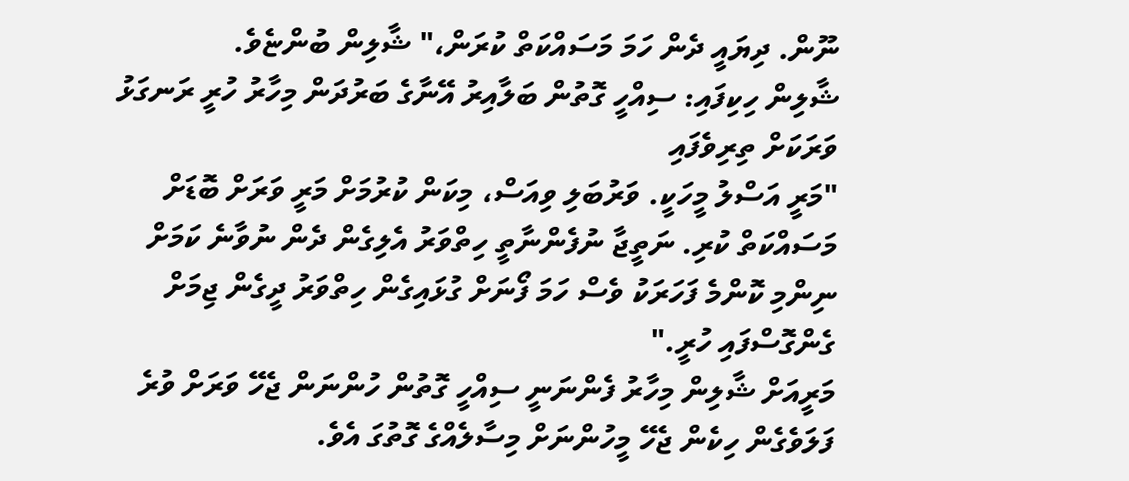ނޫން. ދިޔައީ ދެން ހަމަ މަސައްކަތް ކުރަން،" ޝާލިން ބުންޏެވެ.
ޝާލިން ހިކިފައި: ސިއްހީ ގޮތުން ބަލާއިރު އޭނާގެ ބަރުދަން މިހާރު ހުރީ ރަނގަޅު ވަރަކަށް ތިރިވެފައި
"މަރީ އަސްލު މީހަކީ. ވަރުބަލި ވިއަސް، މިކަން ކުރުމަށް މަރީ ވަރަށް ބޮޑަށް މަސައްކަތް ކުރި. ނަތީޖާ ނުފެންނާތީ ހިތްވަރު އެލިގެން ދެން ނުވާނެ ކަމަށް ނިންމި ކޮންމެ ފަހަރަކު ވެސް ހަމަ ފޯނަށް ގުޅައިގެން ހިތްވަރު ދީގެން ޖިމަށް ގެންގޮސްފައި ހުރީ."
މަރީއަށް ޝާލިން މިހާރު ފެންނަނީ ސިއްހީ ގޮތުން ހުންނަން ޖެހޭ ވަރަށް ވުރެ ފަލަވެގެން ހިކެން ޖެހޭ މީހުންނަށް މިސާލެއްގެ ގޮތުގަ އެވެ.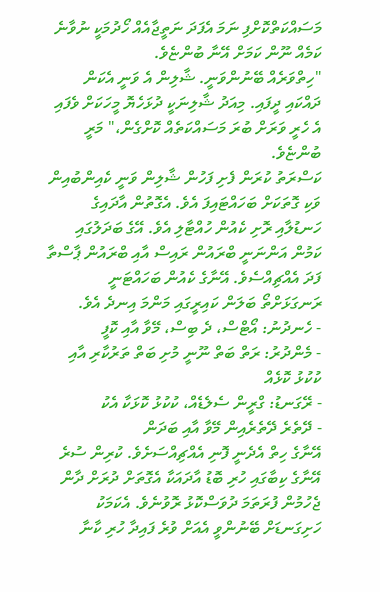މަސައްކަތްކޮށްފި ނަމަ އެފަދަ ނަތީޖާއެއް ހޯދުމަކީ ނުވާނެ ކަމެއް ނޫން ކަމަށް އޭނާ ބުންޏެވެ.
"ހިތްވަރެއް ބޭނުންވަނީ. ޝާލިން އެ ވަނީ އެކަން ދައްކައި ދީފައި. މިއަދު ޝާލިނަކީ ދުޅަހެޔޮ މީހަކަށް ވެފައި އެ ހެރީ ވަރަށް ބުރަ މަސައްކަތެއް ކޮށްގެން،" މަރީ ބުންޏެވެ.
ކަސްރަތު ކުރަން ފެށި ފަހުން ޝާލިން ވަނީ ކެއިންބުއިން ވަކި ގޮތަކަށް ބަހައްޓައިފަ އެވެ. އެގޮތުން އާދައިގެ ހަނޑުލާއި ރޮށި ކެއުން ހުއްޓާލި އެވެ. އޭގެ ބަދަލުގައި ކަމުން އަންނަނީ ބްރައުން ރައިސް އާއި ބްރައުން ޕާސްތާ ފަދަ އެއްޗިއްސެވެ. އޭނާގެ ކެއުން ބަހައްޓަނީ ރަނގަޅަށްތޯ ބަލަން ކައިރީގައި މަންމަ އިނދެ އެވެ.
- ހެނދުނު: އޯޓްސް، ދެ ބިސް، މޭވާ އާއި ކޮފީ
- މެންދުރު: ރަތް ބަތް ނޫނީ މުށި ބަތް ތަރުކާރި އާއި ކުކުޅު ކޮޅެއް
- ރޭގަނޑު: ގްރީން ސެލެޑެއް، ކުކުޅު ކޮޅަކާ އެކު
- ދޭތެރެ ދޭތެރެއިން މޭވާ އާއި ބަދަން
އޭނާގެ ހިތް އެދެނީ ފޮނި އެއްޗިއްސަށެވެ. ކުރިން ސުރެ އޭނާގެ ކިބާގައި ހުރި ބޮޑު އާދައަކާ އެގޮތަށް ދުރަށް ދާން ޖެހުމުން ފުރަތަމަ ދުވަސްކޮޅު ރޮވުނެވެ. އެކަމަކު ހަށިގަނޑަށް ބޭނުންވީ އެއަށް ވުރެ ފައިދާ ހުރި ކާނާ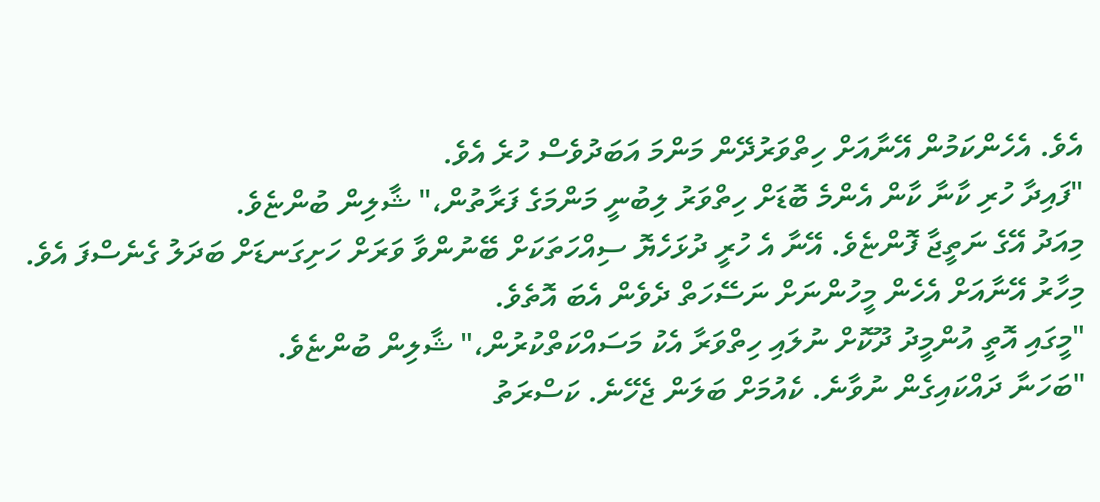އެވެ. އެހެންކަމުން އޭނާއަށް ހިތްވަރުދޭން މަންމަ އަބަދުވެސް ހުރެ އެވެ.
"ފައިދާ ހުރި ކާނާ ކާން އެންމެ ބޮޑަށް ހިތްވަރު ލިބުނީ މަންމަގެ ފަރާތުން،" ޝާލިން ބުންޏެވެ.
މިއަދު އޭގެ ނަތީޖާ ފޮންޏެވެ. އޭނާ އެ ހުރީ ދުޅަހެޔޮ ސިއްހަތަކަށް ބޭނުންވާ ވަރަށް ހަށިގަނޑަށް ބަދަލު ގެނެސްފަ އެވެ. މިހާރު އޭނާއަށް އެހެން މީހުންނަށް ނަސޭހަތް ދެވެން އެބަ އޮތެވެ.
"މީގައި އޮތީ އުންމީދު ދޫކޮށް ނުލައި ހިތްވަރާ އެކު މަސައްކަތްކުރުން،" ޝާލިން ބުންޏެވެ.
"ބަހަނާ ދައްކައިގެން ނުވާނެ. ކެއުމަށް ބަލަން ޖެހޭނެ. ކަސްރަތު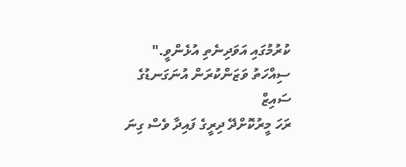ކުރުމުގައި އަވަދިނެތި އުޅެންވީ."
ސިއްހަތު ވަޒަންކުރަން އުނަގަނޑުގެ ސައިޒް
ރަހަ މީރުކޮށްދޭ ދިރީގެ ފައިދާ ވެސް ގިނަ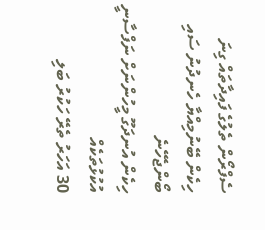ސެފްރޯން ތެލުގެ ފައިދާތައް ގިނަ
ހިކެން ބޭނުމިއްޔާ ހެނދުނު ސައި ބޯންޖެހޭނެ
ހިކެން އުނދަގޫ މީހުންނަށް ނަފްސާނީ އުކުޅުތަކެއް
30 އަހަރު ތެރޭ ހަކުރު ބަލި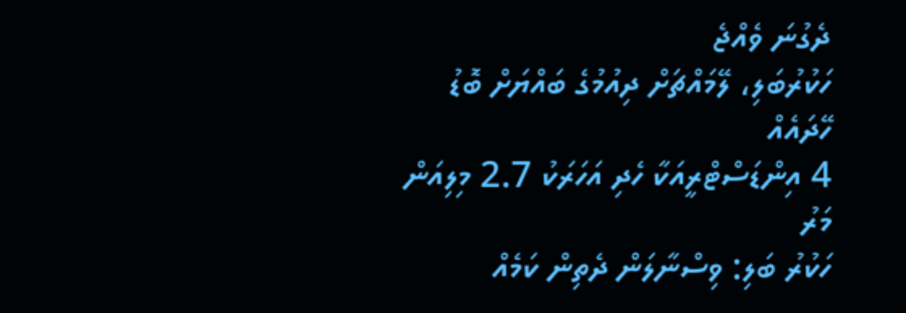ދެގުނަ ވެއްޖެ
ހަކުރުބަލި، ލޭމައްޗަށް ދިއުމުގެ ބައްޔަށް ބޮޑު ހޭދައެއް
4 އިންޑަސްޓްރީއަކާ ހެދި އަހަރަކު 2.7 މިލިއަން މަރު
ހަކުރު ބަލި: ވިސްނާލަން ދެތިން ކަމެއް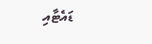ޑައެޓާއި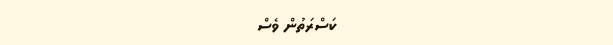ކަސްރަތުން ވެސް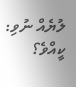ލުޔެއް ނުވި: ކީއްވެ؟